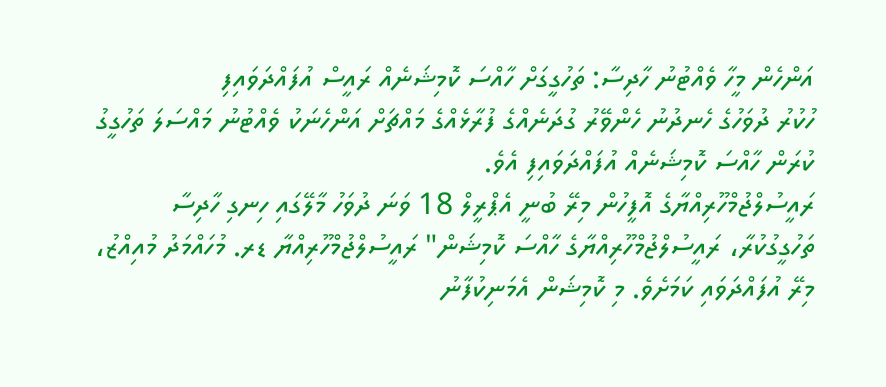އަންހެން މީހާ ވެއްޓުނު ހާދިސާ: ތަހުގީގަށް ހާއްސަ ކޮމިޝަނެއް ރައީސް އުފައްދަވައިފި
ހުކުރު ދުވަހުގެ ހެނދުނު ހެންވޭރު ގުދަނެއްގެ ފުރާޅެއްގެ މައްޗަށް އަންހެނަކު ވެއްޓުނު މައްސަލަ ތަހުގީގު ކުރަން ހާއްސަ ކޮމިޝަނެއް އުފައްދަވައިފި އެވެ.
ރައީސުލްޖުމްހޫރިއްޔާގެ އޮފީހުން މިރޭ ބުނީ އެޕްރީލް 18 ވަނަ ދުވަހު މާލޭގައި ހިނގި ހާދިސާ ތަހުގީގުކުރާ، ރައީސުލްޖުމްހޫރިއްޔާގެ ހާއްސަ ކޮމިޝަން" ރައީސުލްޖުމްހޫރިއްޔާ ޑރ. މުހައްމަދު މުއިއްޒު، މިރޭ އުފައްދަވައި ކަމަށެވެ. މި ކޮމިޝަން އެމަނިކުފާނު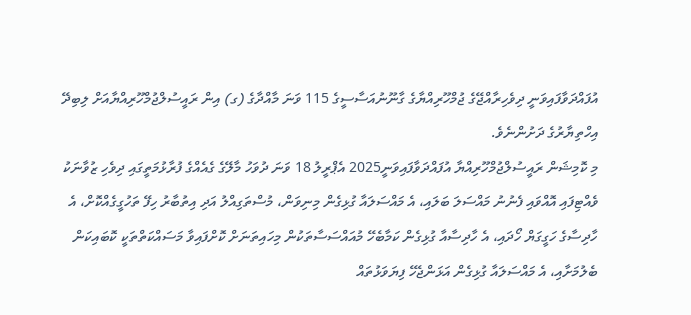އުފައްދަވާފައިވަނީ ދިވެހިރާއްޖޭގެ ޖުމްހޫރިއްޔާގެ ގާނޫނުއަސާސީގެ 115 ވަނަ މާއްދާގެ (ގ) އިން ރައީސުލްޖުމްހޫރިއްޔާއަށް ލިބިދޭ އިހްތިޔާރުގެ ދަށުންނެވެ.
މި ކޮމިޝަން ރައީސުލްޖުމްހޫރިއްޔާ އުފައްދަވާފައިވަނީ2025 އެޕްރީލު 18 ވަނަ ދުވަހު މާލޭގެ ގެއެއްގެ ފުރާޅުމަތީގައި ދިވެހި ޒުވާނަކު ވެއްޓިފައި އޮއްވައި ފެނުނު މައްސަލަ ބަލައި، އެ މައްސަލައާ ގުޅިގެން މިނިވަން، މުސްތަގިއްލު އަދި އިތުބާރު ހިފޭ ތަހުގީގެއްކޮށް، އެ ހާދިސާގެ ހަގީގަޔް ހޯދައި، އެ ހާދިސާއާ ގުޅިގެން ކަމާބެހޭ މުއައްސަސާތަކުން މިހައިތަނަށް ކޮށްފައިވާ މަސައްކަތްތަކީ ކޮބައިކަން ބެލުމަށާއި، އެ މައްސަލައާ ގުޅިގެން އަޅަންޖެހޭ ފިޔަވަޅުތައް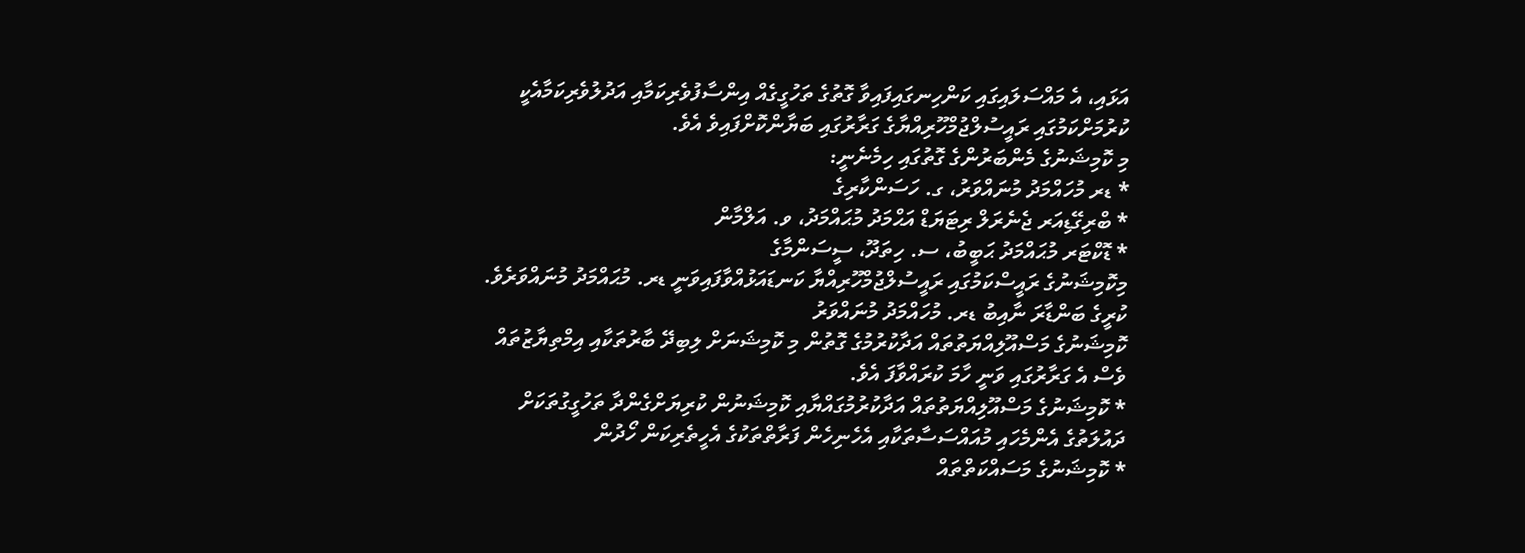އަޅައި، އެ މައްސަލައިގައި ކަންހިނގައިފައިވާ ގޮތުގެ ތަހުގީގެއް އިންސާފުވެރިކަމާއި އަދުލުވެރިކަމާއެކީ ކުރުމަށްކަމުގައި ރައީސުލްޖުމްހޫރިއްޔާގެ ގަރާރުގައި ބަޔާންކޮށްފައިވެ އެވެ.
މި ކޮމިޝަނުގެ މެންބަރުންގެ ގޮތުގައި ހިމެނެނީ:
* ޑރ މުހައްމަދު މުނައްވަރު، ގ. ހަސަންކާރިގެ
* ބްރިގޭޑިއަރ ޖެނެރަލް ރިޓަޔަޑް އަޙްމަދު މުޙައްމަދު، ވ. އަލްމާން
* ޑޮކްޓަރ މުޙައްމަދު ޙަބީބު، ސ. ހިތަދޫ، ސީސަންމާގެ
މިކޮމިޝަނުގެ ރައީސްކަމުގައި ރައީސުލްޖުމްހޫރިއްޔާ ކަނޑައަޅުއްވާފައިވަނީ ޑރ. މުޙައްމަދު މުނައްވަރެވެ.
ކުރީގެ ބަންޑާރަ ނާއިބު ޑރ. މުހައްމަދު މުނައްވަރު
ކޮމިޝަނުގެ މަސްއޫލިއްޔަތުތައް އަދާކުރުމުގެ ގޮތުން މި ކޮމިޝަނަށް ލިބިދޭ ބާރުތަކާއި އިމްތިޔާޒުތައް ވެސް އެ ގަރާރުގައި ވަނީ ހާމަ ކުރައްވާފަ އެވެ.
* ކޮމިޝަނުގެ މަސްއޫލިއްޔަތުތައް އަދާކުރުމުގައްޔާއި ކޮމިޝަނުން ކުރިޔަށްގެންދާ ތަހުގީގުތަކަށް ދައުލަތުގެ އެންމެހައި މުއައްސަސާތަކާއި އެހެނިހެން ފަރާތްތަކުގެ އެހީތެރިކަން ހޯދުން
* ކޮމިޝަނުގެ މަސައްކަތްތައް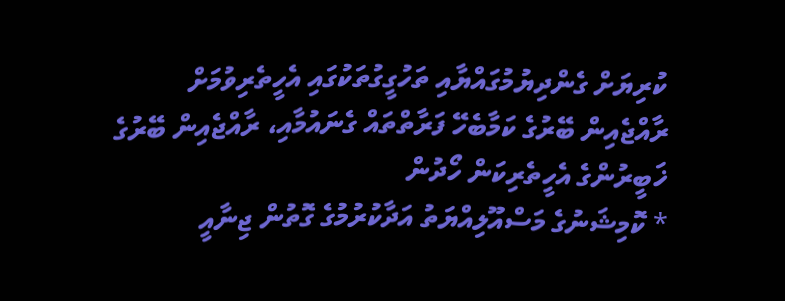ކުރިޔަށް ގެންދިޔުމުގައްޔާއި ތަހުގީގުތަކުގައި އެހީތެރިވުމަށް ރާއްޖެއިން ބޭރުގެ ކަމާބެހޭ ފަރާތްތައް ގެނައުމާއި، ރާއްޖެއިން ބޭރުގެ ޚަބީރުންގެ އެހީތެރިކަން ހޯދުން
* ކޮމިޝަނުގެ މަސްއޫލިއްޔަތު އަދާކުރުމުގެ ގޮތުން ޖިނާއީ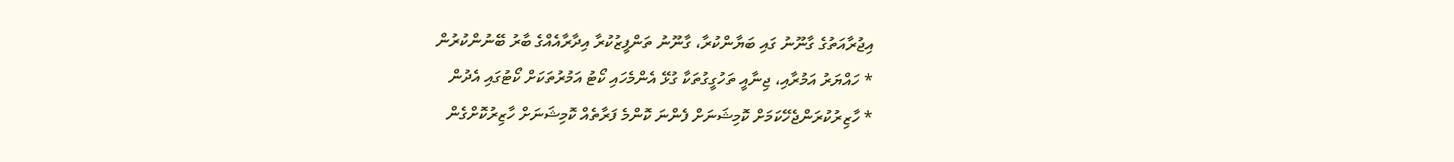އިޖުރާއަތުގެ ގާނޫނު ގައި ބަޔާންކުރާ، ގާނޫނު ތަންފީޒުކުރާ އިދާރާއެއްގެ ބާރު ބޭނުންކުރުން
* ހައްޔަރު އަމުރާއި، ޖިނާއީ ތަހުގީގުތަކާ ގުޅޭ އެންމެހައި ކޯޓު އަމުރުތަކަށް ކޯޓުގައި އެދުން
* ހާޒިރުކުރަންޖެހޭކަމަށް ކޮމިޝަނަށް ފެންނަ ކޮންމެ ފަރާތެއް ކޮމިޝަނަށް ހާޒިރުކޮށްގެން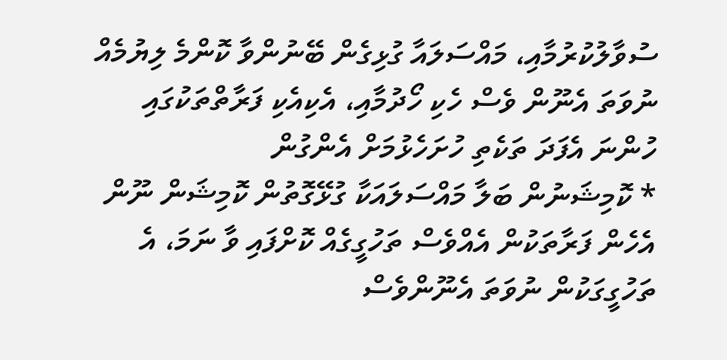ސުވާލުކުރުމާއި، މައްސަލައާ ގުޅިގެން ބޭނުންވާ ކޮންމެ ލިޔުމެއް ނުވަތަ އެނޫން ވެސް ހެކި ހޯދުމާއި، އެކިއެކި ފަރާތްތަކުގައި ހުންނަ އެފަދަ ތަކެތި ހުށަހެޅުމަށް އެންގުން
* ކޮމިޝަނުން ބަލާ މައްސަލައަކާ ގުޅޭގޮތުން ކޮމިޝަން ނޫން އެހެން ފަރާތަކުން އެއްވެސް ތަހުގީގެއް ކޮށްފައި ވާ ނަމަ، އެ ތަހުގީގަކުން ނުވަތަ އެނޫންވެސް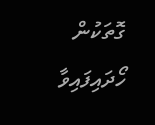ގޮތަކުން ހޯދައިފައިވާ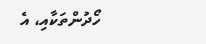ހޯދުންތަކާއި، އެ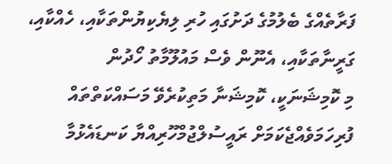ފަރާތެއްގެ ބެލުމުގެ ދަށުގައި ހުރި ލިޔެކިޔުންތަކާއި، ހެއްކާއި، ގަރީނާތަކާއި، އެނޫން ވެސް މައުލޫމާތު ހޯދުން
މި ކޮމިޝަނަކީ، ކޮމިޝަނާ މަތިކުރެވޭ މަސައްކަތްތައް ފުރިހަމަވެއްޖެކަމަށް ރައީސުލްޖުމްހޫރިއްޔާ ކަނޑައެޅުމާ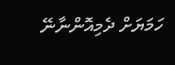ހަމަޔަށް ދެމިއޮންނާނޭ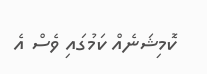ކޮމިޝަނެއް ކަމުގައި ވެސް އެ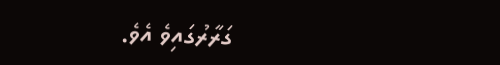ގަރާރުގައިވެ އެވެ.